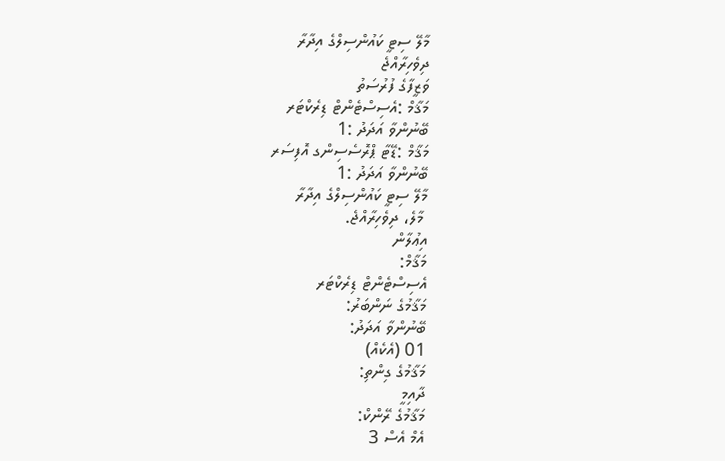މާލޭ ސިޓީ ކައުންސިލްގެ އިދާރާ
ދިވެހިރާއްޖެ
ވަޒީފާގެ ފުރުސަތު
މަޤާމް :އެސިސްޓެންޓް ޑިރެކްޓަރ
ބޭނުންވާ އަދަދު :1
މަޤާމް :ޑޭޓާ ޕްރޮސެސިންގ އޮފިސަރ
ބޭނުންވާ އަދަދު :1
މާލޭ ސިޓީ ކައުންސިލްގެ އިދާރާ
 މާލެ، ދިވެހިރާއްޖެ.
އިޢުލާން
މަޤާމް:
އެސިސްޓެންޓް ޑިރެކްޓަރ
މަޤާމުގެ ނަންބަރު:
ބޭނުންވާ އަދަދު:
01 (އެކެއް)
މަޤާމުގެ ގިންތި:
ދާއިމީ
މަޤާމުގެ ރޭންކް:
އެމް އެސް 3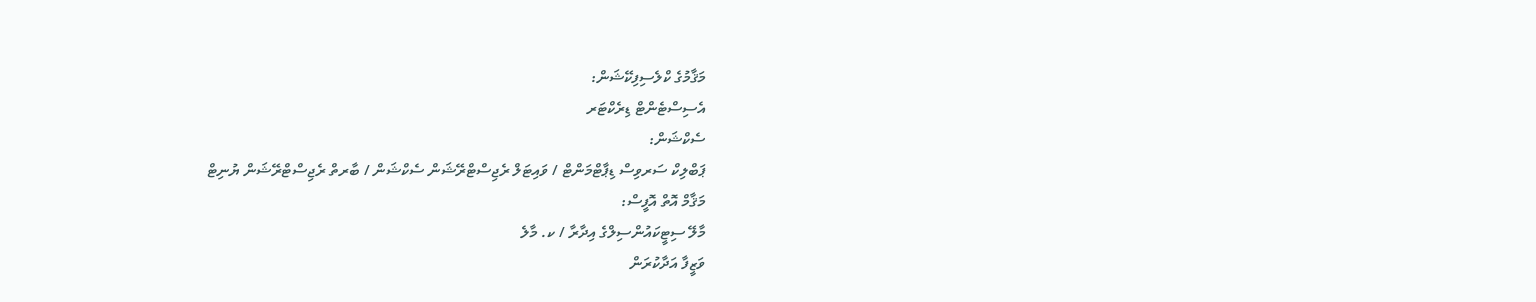މަޤާމުގެ ކްލެސިފިކޭޝަން:
އެސިސްޓެންޓް ޑިރެކްޓަރ
ސެކްޝަން:
ޕަބްލިކް ސަރވިސް ޑިޕާޓްމަންޓް / ވައިޓަލް ރެޖިސްޓްރޭޝަން ސެކްޝަން / ބާރތް ރެޖިސްޓްރޭޝަން ޔުނިޓް
މަޤާމް އޮތް އޮފީސް:
މާލޭ ސިޓީކައުންސިލްގެ އިދާރާ / ކ. މާލެ
ވަޒީފާ އަދާކުރަން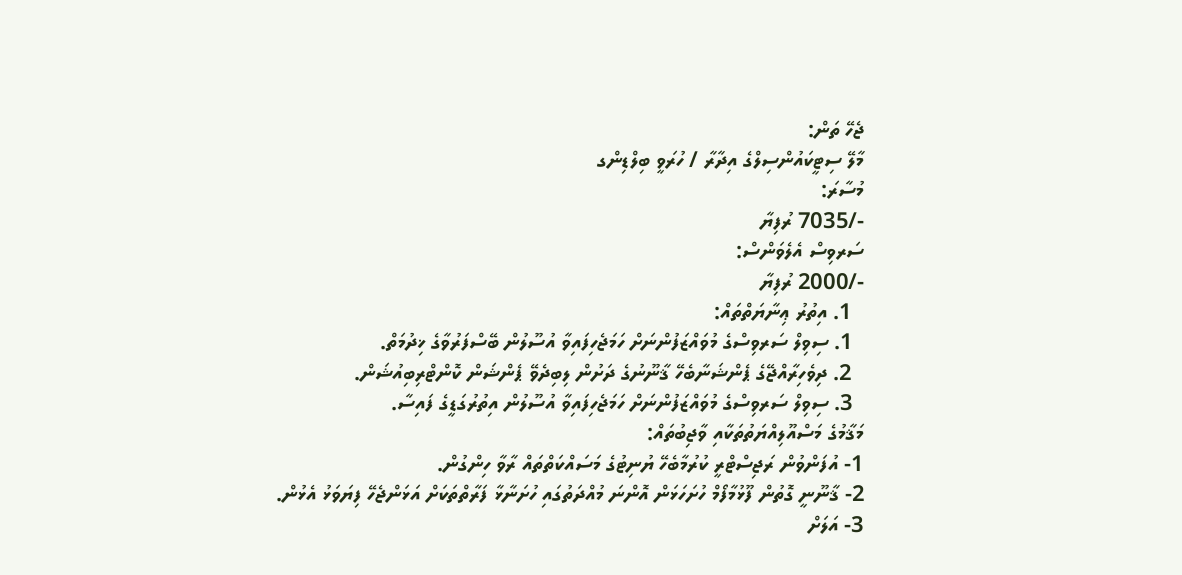ޖެހޭ ތަން:
މާލޭ ސިޓީކައުންސިލްގެ އިދާރާ / ހުރަވީ ބިލްޑިންގ
މުސާރަ:
-/7035 ރުފިޔާ
ސަރވިސް އެލެވަންސް:
-/2000 ރުފިޔާ
  1. އިތުރު ޢިނާޔަތްތައް:
  1. ސިވިލް ސަރވިސްގެ މުވައްޒަފުންނަށް ހަމަޖެހިފައިވާ އުސޫލުން ބޭސްފަރުވާގެ ޚިދުމަތް.
  2. ދިވެހިރާއްޖޭގެ ޕެންޝަނާބެހޭ ޤާނޫނުގެ ދަށުން ލިބިދެވޭ ޕެންޝަން ކޮންޓްރިބިއުޝަން.
  3. ސިވިލް ސަރވިސްގެ މުވައްޒަފުންނަށް ހަމަޖެހިފައިވާ އުސޫލުން އިތުރުގަޑީގެ ފައިސާ.
މަޤާމުގެ މަސްއޫލިއްޔަތުތަކާއި ވާޖިބުތައް:
1- އުފަންވުން ރަޖިސްޓްރީ ކުރުމާބެހޭ ޔުނިޓުގެ މަސައްކަތްތައް ރާވާ ހިންގުން.
2- ޤާނޫނީ ގޮތުން ފޫޅުމާފޯމް ހުށަހަޅަން އޮންނަ މުއްދަތުގައި ހުށަނާޅާ ފަރާތްތަކަށް އަޅަންޖެހޭ ފިޔަވަޅު އެޅުން.
3- އަލަށް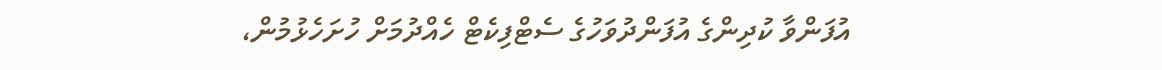އުފަންވާ ކުދިންގެ އުފަންދުވަހުގެ ސެޓްފިކެޓް ހެއްދުމަށް ހުށަހެޅުމުން،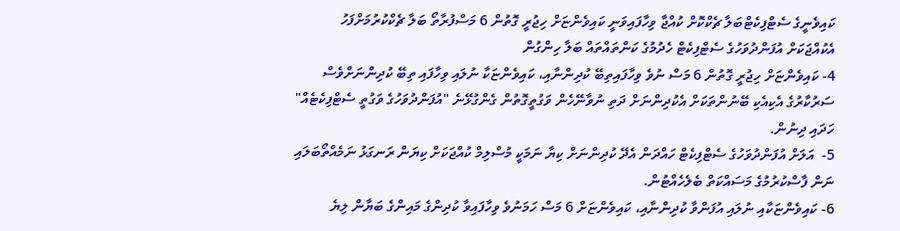ކައިވެނީގެ ސެޓްފިކެޓްބަލާ ޗެކްކޮށް ކުއްޖާ ވިހާފައިވަނީ ކައިވެންޏަށް ހިޖުރީ ގޮތުން 6 މަސްފުރާތޯ ބަލާ ޗެކްކުރުމަށްފަހު އެކުއްޖަކަށް އުފަންދުވަހުގެ ސެޓްފިކެޓް ހެދުމުގެ ކަންތައްތައް ބަލާ ހިންގުން
4- ކައިވެންޏަށް ހިޖުރީ ގޮތުން 6 މަސް ނުވެ ވިހާފައިތިބޭ ކުދިންނާއި، ކައިވެންޏަކާ ނުލައި ވިހާފައި ތިބޭ ކުދިންނަށްވެސް ސަރުކާރުގެ އެކިއެކި ބޭނުންތަކަށް އެކުދިންނަށް ދަތި ނުވާނޭހެން ވަގުތީގޮތުން ގެންގުޅޭނެ "އުފަންދުވަހުގެ ވަގުތީ ސެޓްފިކެޓެއް" ހަދައި ދިނުން.
5-  އަލަށް އުފަންދުވަހުގެ ސެޓްފިކެޓް ހައްދަން އެދޭ ކުދިންނަށް ކިޔާ ނަމަކީ މުސްލިމް ކުއްޖަކަށް ކިޔަން ރަނގަޅު ނަމެއްތޯބަލައި ނަން ފާސްކުރުމުގެ މަސައްކަތް ބެލެހެއްޓުން.
6- ކައިވެންޏަކާއި ނުލައި އުފަންވާ ކުދިންނާއި، ކައިވެންޏަށް 6 މަސް ހަމަނުވެ ވިހާފައިވާ ކުދިންގެ މައިންގެ ބަޔާން ލިޔެ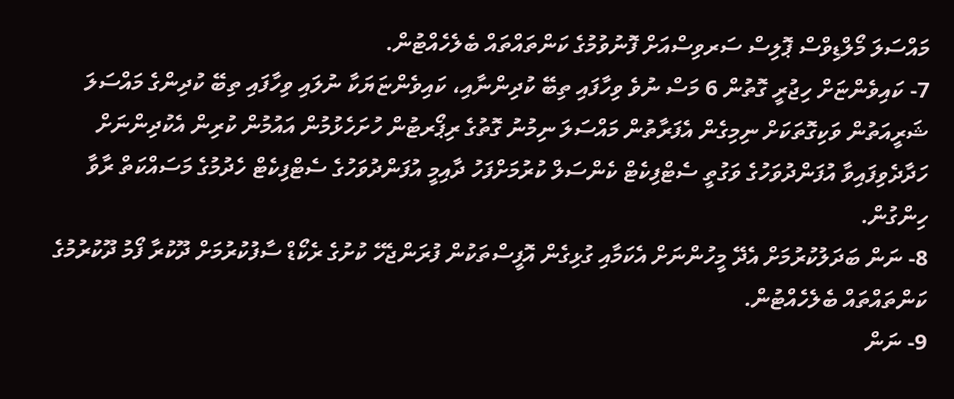މައްސަލަ މޯލްޑިވްސް ޕޮލިސް ސަރވިސްއަށް ފޮނުވުމުގެ ކަންތައްތައް ބެލެހެއްޓުން.
7- ކައިވެންޏަށް ހިޖުރީ ގޮތުން 6 މަސް ނުވެ ވިހާފައި ތިބޭ ކުދިންނާއި، ކައިވެންޏަޔަކާ ނުލައި ވިހާފައި ތިބޭ ކުދިންގެ މައްސަލަ ޝަރީއަތުން ވަކިގޮތަކަށް ނިމިގެން އެފަރާތުން މައްސަލަ ނިމުނު ގޮތުގެ ރިޕޯރޓުން ހުށަހެޅުމުން އައުމުން ކުރިން އެކުދިންނަށް ހަދާދެވިފައިވާ އުފަންދުވަހުގެ ވަގުތީ ސެޓްފިކެޓް ކެންސަލް ކުރުމަށްފަހު ދާއިމީ އުފަންދުވަހުގެ ސެޓްފިކެޓް ހެދުމުގެ މަސައްކަތް ރާވާ ހިންގުން.
8- ނަން ބަދަލުކުރުމަށް އެދޭ މީހުންނަށް އެކަމާއި ގުޅިގެން އޮފީސްތަކުން ފުރަންޖެހޭ ކުށުގެ ރެކޯޑް ސާފުކުރުމަށް ދޫކުރާ ފޯމު ދޫކުރުމުގެ ކަންތައްތައް ބެލެހެއްޓުން.
9- ނަން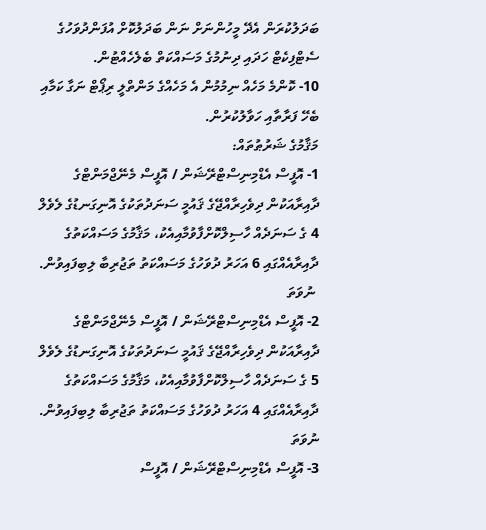ބަދަލުކުރަން އެދޭ މީހުންނަށް ނަން ބަދަލުކޮށް އުފަންދުވަހުގެ ސެޓްފިކެޓް ހަދައި ދިނުމުގެ މަސައްކަތް ބެލެހެއްޓުން.
10- ކޮންމެ މަހެއް ނިމުމުން އެ މަހެއްގެ މަންތްލީ ރިޕޯޓް ނަގާ ކަމާއި ބެހޭ ފަރާތާއި ހަވާލުކުރުން.
މަޤާމުގެ ޝަރުޠުތައް:
1- އޮފީސް އެޑްމިނިސްޓްރޭޝަން / އޮފީސް މެނޭޖްމަންޓްގެ ދާއިރާއަކުން ދިވެހިރާއްޖޭގެ ޤައުމީ ސަނަދުތަކުގެ އޮނިގަނޑުގެ ލެވެލް 4 ގެ ސަނަދެއް ހާސިލްކޮށްފާވުމާއިއެކު، މަޤާމުގެ މަސައްކަތުގެ ދާއިރާއެއްގައި 6 އަހަރު ދުވަހުގެ މަސައްކަތު ތަޖުރިބާ ލިބިފައިވުން.
 ނުވަތަ
2- އޮފީސް އެޑްމިނިސްޓްރޭޝަން / އޮފީސް މެނޭޖްމަންޓްގެ ދާއިރާއަކުން ދިވެހިރާއްޖޭގެ ޤައުމީ ސަނަދުތަކުގެ އޮނިގަނޑުގެ ލެވެލް 5 ގެ ސަނަދެއް ހާސިލްކޮށްފާވުމާއިއެކު، މަޤާމުގެ މަސައްކަތުގެ ދާއިރާއެއްގައި 4 އަހަރު ދުވަހުގެ މަސައްކަތު ތަޖުރިބާ ލިބިފައިވުން.
ނުވަތަ
3- އޮފީސް އެޑްމިނިސްޓްރޭޝަން / އޮފީސް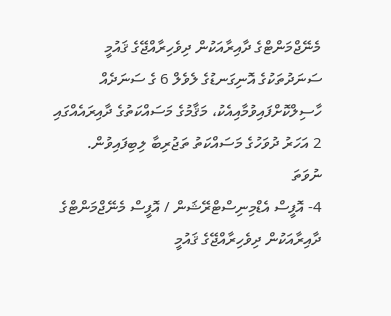މެނޭޖްމަންޓްގެ ދާއިރާއަކުން ދިވެހިރާއްޖޭގެ ޤައުމީ ސަނަދުތަކުގެ އޮނިގަނޑުގެ ލެވެލް 6 ގެ ސަނަދެއް ހާސިލްކޮށްފައިވުމާއިއެކު، މަޤާމުގެ މަސައްކަތުގެ ދާއިރައެއްގައި 2 އަހަރު ދުވަހުގެ މަސައްކަތު ތަޖުރިބާ ލިބިފައިވުން.
ނުވަތަ
4- އޮފީސް އެޑްމިނިސްޓްރޭޝަން / އޮފީސް މެނޭޖްމަންޓްގެ ދާއިރާއަކުން ދިވެހިރާއްޖޭގެ ޤައުމީ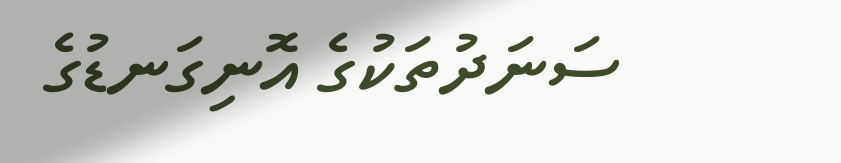ސަނަދުތަކުގެ އޮނިގަނޑުގެ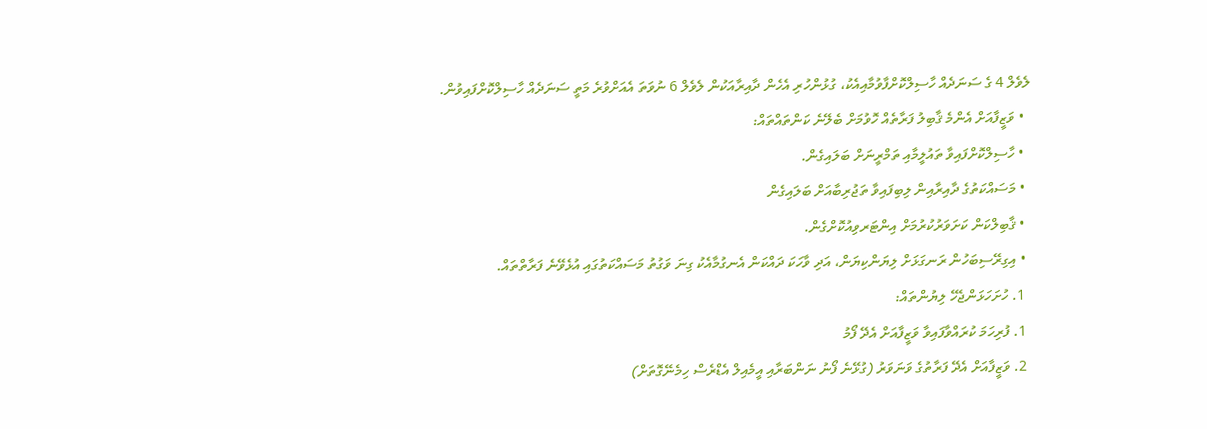ލެވެލް 4 ގެ ސަނަދެއް ހާސިލްކޮށްފާވުމާއިއެކު، ގުޅުންހުރި އެހެން ދާއިރާއަކުން ލެވެލް 6 ނުވަތަ އެއަށްވުރެ މަތީ ސަނަދެއް ހާސިލްކޮށްފައިވުން.
  • ވަޒީފާއަށް އެންމެ ޤާބިލު ފަރާތެއް ހޮވުމަށް ބެލޭނެ ކަންތައްތައް:
  • ހާސިލްކޮށްފައިވާ ތައުލީމާއި ތަމްރީނަށް ބަލައިގެން.
  • މަސައްކަތުގެ ދާއިރާއިން ލިބިފައިވާ ތަޖުރިބާއަށް ބަލައިގެން
  • ޤާބިލްކަން ކަށަވަރުކުރުމަށް އިންޓަރވިއުކޮށްގެން.
  • އިގިރޭސިބަހުން ރަނގަޅަށް ލިޔަންކިޔަން، އަދި ވާހަކަ ދައްކަން އެނގުމާއެކު ގިނަ ވަގުތު މަސައްކަތުގައި އުޅެވޭނެ ފަރާތްތައް.
  1. ހުށަހަޅަންޖެހޭ ލިޔުންތައް:
  1. ފުރިހަމަ ކުރައްވާފައިވާ ވަޒީފާއަށް އެދޭ ފޯމު
  2. ވަޒީފާއަށް އެދޭ ފަރާތުގެ ވަނަވަރު (ގުޅޭނެ ފޯނު ނަންބަރާއި އީމެއިލް އެޑްރެސް ހިމެނޭގޮތަށް)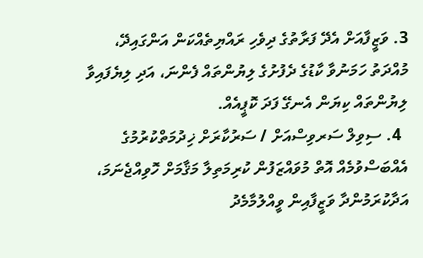3. ވަޒީފާއަށް އެދޭ ފަރާތުގެ ދިވެހި ރައްޔިތެއްކަން އަންގައިދޭ، މުއްދަތު ހަމަނުވާ ކާޑުގެ ދެފުށުގެ ލިޔުންތައް ފެންނަ، އަދި ލިޔެފައިވާ ލިޔުންތައް ކިޔަން އެނގޭ ފަދަ ކޮޕީއެއް.
  4. ސިވިލް ސަރވިސްއަށް / ސަރުކާރަށް ޚިދުމަތްކުރުމުގެ އެއްބަސްވުމެއް އޮތް މުވައްޒަފުން ކުރިމަތިލާ މަޤާމަށް ހޮވިއްޖެނަމަ، އަދާކުރަމުންދާ ވަޒީފާއިން ވީއްލުމާމެދު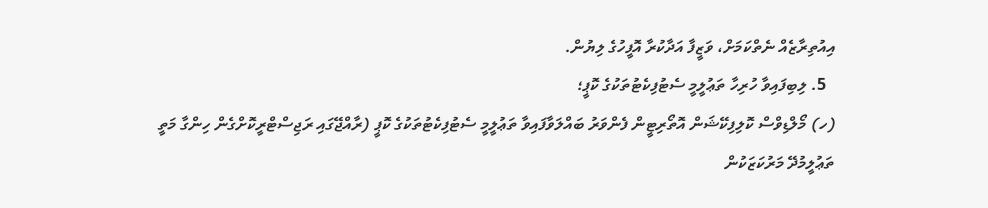އިއުތިރާޒެއް ނެތްކަމަށް، ވަޒީފާ އަދާކުރާ އޮފީހުގެ ލިޔުން.
  5. ލިބިފައިވާ ހުރިހާ ތަޢުލީމީ ސެޓުފިކެޓުތަކުގެ ކޮޕީ؛
(ހ) މޯލްޑިވްސް ކޮލިފިކޭޝަން އޮތޯރިޓީން ފެންވަރު ބައްލަވާފައިވާ ތަޢުލީމީ ސެޓުފިކެޓުތަކުގެ ކޮޕީ (ރާއްޖޭގައި ރަޖިސްޓްރީކޮށްގެން ހިންގާ މަތީ ތަޢުލީމުދޭ މަރުކަޒަކުން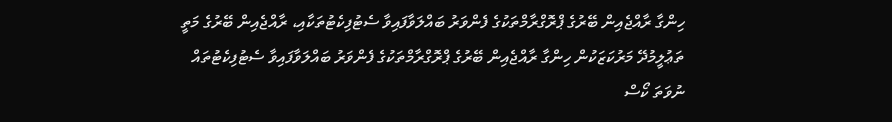ހިންގާ ރާއްޖެއިން ބޭރުގެ ޕްރޮގްރާމްތަކުގެ ފެންވަރު ބައްލަވާފައިވާ ސެޓުފިކެޓުތަކާއި، ރާއްޖެއިން ބޭރުގެ މަތީ ތަޢުލީމުދޭ މަރުކަޒަކުން ހިންގާ ރާއްޖެއިން ބޭރުގެ ޕްރޮގްރާމްތަކުގެ ފެންވަރު ބައްލަވާފައިވާ ސެޓުފިކެޓުތައް ނުވަތަ ކޯސް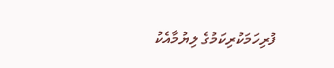ފުރިހަމަކުރިކަމުގެ ލިޔުމާއެކު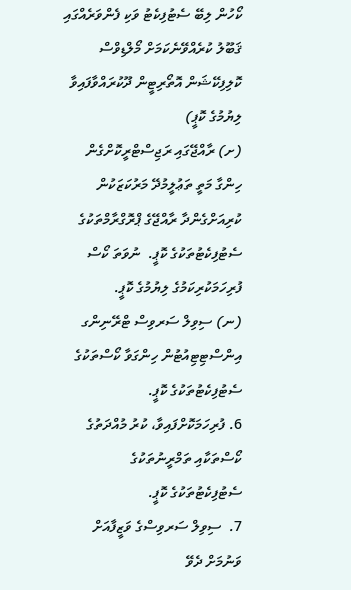ކޯހުން ލިބޭ ސެޓުފިކެޓު ވަކި ފެންވަރެއްގައި ޤަބޫލު ކުރެއްވޭނެކަމަށް މޯލްޑިވްސް ކޮލިފިކޭޝަން އޮތޯރިޓީން ދޫކުރައްވާފައިވާ ލިޔުމުގެ ކޮޕީ)
(ށ) ރާއްޖޭގައި ރަޖިސްޓްރީކޮށްގެން ހިންގާ މަތީ ތަޢުލީމުދޭ މަރުކަޒަކުން ކުރިއަށްގެންދާ ރާއްޖޭގެ ޕްރޮގްރާމްތަކުގެ ސެޓުފިކެޓުތަކުގެ ކޮޕީ.  ނުވަތަ ކޯސް ފުރިހަމަކުރިކަމުގެ ލިޔުމުގެ ކޮޕީ.
(ނ) ސިވިލް ސަރވިސް ޓްރޭނިންގ އިންސްޓިޓިއުޓުން ހިންގަވާ ކޯސްތަކުގެ ސެޓުފިކެޓުތަކުގެ ކޮޕީ.
6. ފުރިހަމަކޮށްފައިވާ، ކުރު މުއްދަތުގެ ކޯސްތަކާއި ތަމްރީނުތަކުގެ ސެޓުފިކެޓުތަކުގެ ކޮޕީ.
7.  ސިވިލް ސަރވިސްގެ ވަޒީފާއަށް ވަނުމަށް ދެވޭ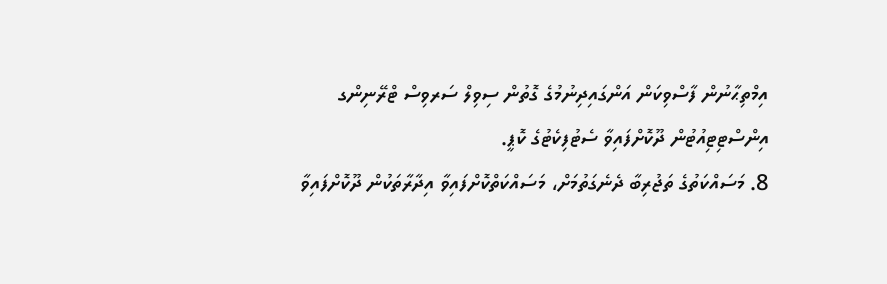އިމްތިޙާނުން ފާސްވިކަން އަންގައިދިނުމުގެ ގޮތުން ސިވިލް ސަރވިސް ޓްރޭނިންގ އިންސްޓިޓިއުޓުން ދޫކޮށްފައިވާ ސެޓުފިކެޓުގެ ކޮޕީ.
8. މަސައްކަތުގެ ތަޖުރިބާ ދެނެގަތުމަށް، މަސައްކަތްކޮށްފައިވާ އިދާރާތަކުން ދޫކޮށްފައިވާ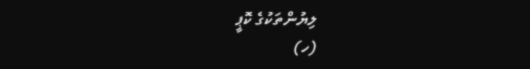ލިޔުންތަކުގެ ކޮޕީ
(ހ)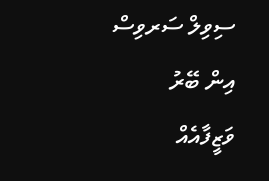ސިވިލް ސަރވިސް އިން ބޭރު ވަޒީފާއެއް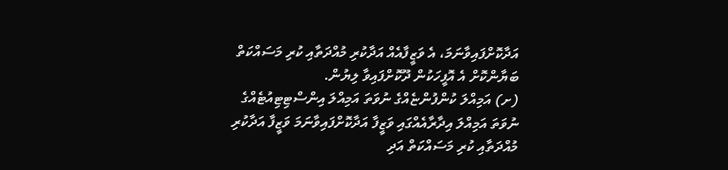އަދާކޮށްފައިވާނަމަ، އެ ވަޒީފާއެއް އަދާކުރި މުއްދަތާއި ކުރި މަސައްކަތް ބަޔާންކޮށް އެ އޮފީހަކުން ދޫކޮށްފައިވާ ލިޔުން.
(ށ) އަމިއްލަ ކުންފުންޏެއްގެ ނުވަތަ އަމިއްލަ އިންސްޓިޓިއުޓެއްގެ ނުވަތަ އަމިއްލަ އިދާރާއެއްގައި ވަޒީފާ އަދާކޮށްފައިވާނަމަ ވަޒީފާ އަދާކުރި މުއްދަތާއި ކުރި މަސައްކަތް އަދި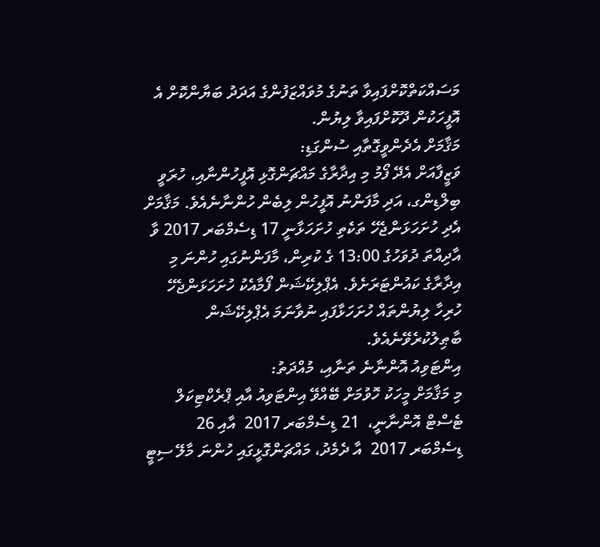މަސައްކަތްކޮށްފައިވާ ތަނުގެ މުވައްޒަފުންގެ އަދަދު ބަޔާންކޮށް އެ އޮފީހަކުން ދޫކޮށްފައިވާ ލިޔުން.
މަޤާމަށް އެދެންވީގޮތާއި ސުންގަޑި:
ވަޒީފާއަށް އެދޭ ފޯމު މި އިދާރާގެ މައްޗަންގޮޅި އޮފީހުންނާއި، ހުރަވީ ބިލްޑިންގ، އަދި މާފަންނު އޮފީހުން ލިބެން ހުންނާނެއެވެ. މަޤާމަށް އެދި ހުށަހަޅަންޖެހޭ ތަކެތި ހުށަހަޅާނީ 17 ޑިސެމްބަރ 2017 ވާ އާދިއްތަ ދުވަހުގެ 13:00 ގެ ކުރިން، މާފަންނުގައި ހުންނަ މި އިދާރާގެ ކައުންޓަރަށެވެ. އެޕްލިކޭޝަން ފޯމާއެކު ހުށަހަޅަންޖެހޭ ހުރިހާ ލިޔުންތައް ހުށަހަޅާފައި ނުވާނަމަ އެޕްލިކޭޝަން ބާޠިލުކުރެވޭނެއެވެ.
އިންޓަވިއު އޮންނާނެ ތަނާއި، މުއްދަތު:
މި މަޤާމަށް މީހަކު ހޮވުމަށް ބޭއްވޭ އިންޓަވިއު އާއި ޕްރެކްޓިކަލް ޓެސްޓް އޮންނާނީ،  21 ޑިސެމްބަރ 2017  އާއި 26 ޑިސެމްބަރ 2017  އާ ދެމެދު، މައްޗަންގޮޅީގައި ހުންނަ މާލޭ ސިޓީ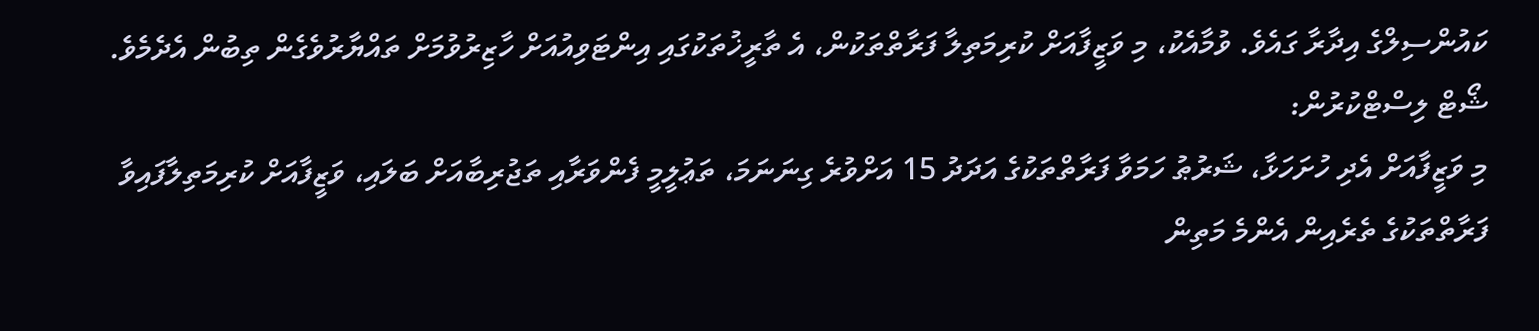ކައުންސިލްގެ އިދާރާ ގައެވެ. ވުމާއެކު، މި ވަޒީފާއަށް ކުރިމަތިލާ ފަރާތްތަކުން، އެ ތާރީޚުތަކުގައި އިންޓަވިއުއަށް ހާޒިރުވުމަށް ތައްޔާރުވެގެން ތިބުން އެދެމެވެ.
ޝޯޓް ލިސްޓްކުރުން:
މި ވަޒީފާއަށް އެދި ހުށަހަޅާ، ޝަރުޠު ހަމަވާ ފަރާތްތަކުގެ އަދަދު 15 އަށްވުރެ ގިނަނަމަ، ތަޢުލީމީ ފެންވަރާއި ތަޖުރިބާއަށް ބަލައި، ވަޒީފާއަށް ކުރިމަތިލާފައިވާ ފަރާތްތަކުގެ ތެރެއިން އެންމެ މަތިން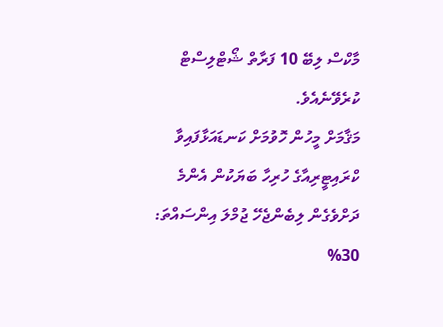މާކްސް ލިބޭ 10 ފަރާތް ޝޯޓްލިސްޓް ކުރެވޭނެއެވެ.
މަޤާމަށް މީހުން ހޮވުމަށް ކަނޑައަޅާފައިވާ ކްރައިޓީރިއާގެ ހުރިހާ ބަޔަކުން އެންމެ ދަށްވެގެން ލިބެންޖެހޭ ޖުމްލަ އިންސައްތަ:
%30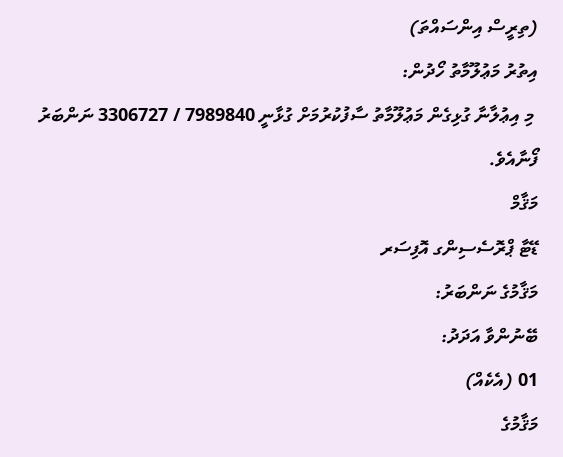(ތިރީސް އިންސައްތަ)
އިތުރު މަޢުލޫމާތު ހޯދުން:
 މި އިޢުލާނާ ގުޅިގެން މަޢުލޫމާތު ސާފުކުރުމަށް ގުޅާނީ 7989840 / 3306727 ނަންބަރު ފޯނާއެވެ.
މަޤާމް
ޑޭޓާ ޕްރޮސެސިންގ އޮފިސަރ
މަޤާމުގެ ނަންބަރު:
ބޭނުންވާ އަދަދު:
01 (އެކެއް)
މަޤާމުގެ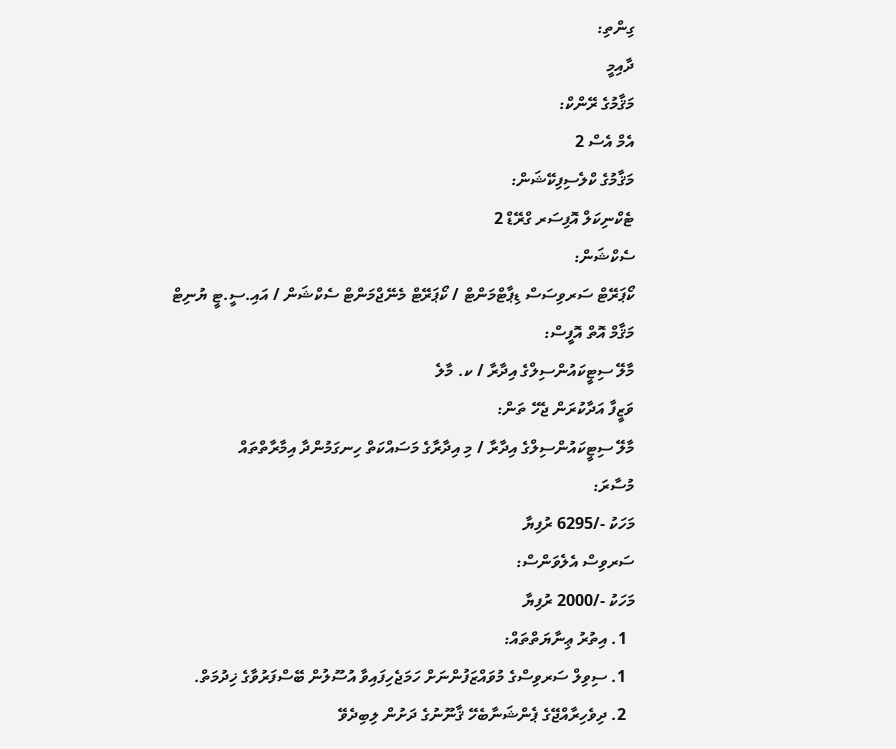ގިންތި:
ދާއިމީ
މަޤާމުގެ ރޭންކް:
އެމް އެސް 2
މަޤާމުގެ ކްލެސިފިކޭޝަން:
ޓެކްނިކަލް އޮފިސަރ ގްރޭޑް 2
ސެކްޝަން:
ކޯޕަރޭޓް ސަރވިސަސް ޑިޕާޓްމަންޓް / ކޯޕަރޭޓް މެނޭޖްމަންޓް ސެކްޝަން / އައި.ސީ.ޓީ ޔުނިޓް
މަޤާމް އޮތް އޮފީސް:
މާލޭ ސިޓީކައުންސިލްގެ އިދާރާ / ކ. މާލެ
ވަޒީފާ އަދާކުރަން ޖެހޭ ތަން:
މާލޭ ސިޓީކައުންސިލްގެ އިދާރާ / މި އިދާރާގެ މަސައްކަތް ހިނގަމުންދާ އިމާރާތްތައް
މުސާރަ:
މަހަކު -/6295 ރުފިޔާ
ސަރވިސް އެލެވަންސް:
މަހަކު -/2000 ރުފިޔާ
  1. އިތުރު ޢިނާޔަތްތައް:
  1. ސިވިލް ސަރވިސްގެ މުވައްޒަފުންނަށް ހަމަޖެހިފައިވާ އުސޫލުން ބޭސްފަރުވާގެ ޚިދުމަތް.
  2. ދިވެހިރާއްޖޭގެ ޕެންޝަނާބެހޭ ޤާނޫނުގެ ދަށުން ލިބިދެވޭ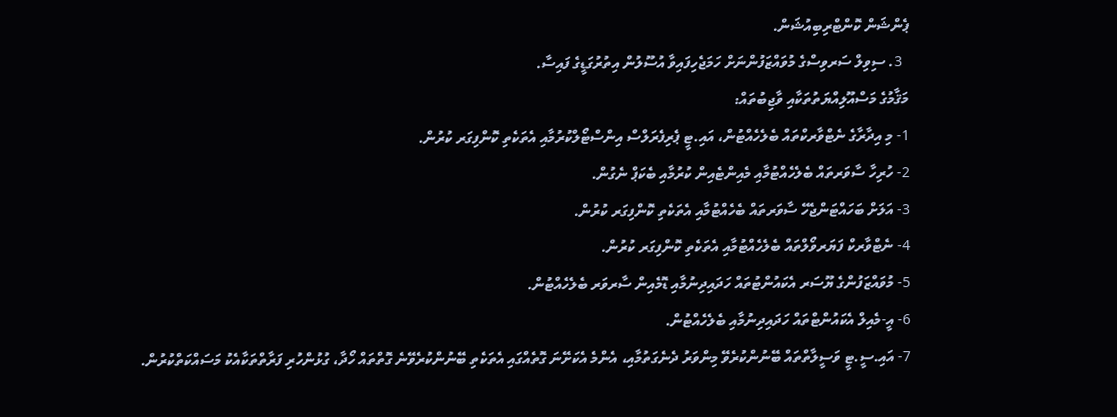ޕެންޝަން ކޮންޓްރިބިއުޝަން.
  3. ސިވިލް ސަރވިސްގެ މުވައްޒަފުންނަށް ހަމަޖެހިފައިވާ އުސޫލުން އިތުރުގަޑީގެ ފައިސާ.
މަޤާމުގެ މަސްއޫލިއްޔަތުތަކާއި ވާޖިބުތައް:
1- މި އިދާރާގެ ނެޓްވާރކްތައް ބެލެހެއްޓުން، އައި.ޓީ ޕެރިފެރަލްސް އިންސްޓޯލްކުރުމާއި އެތަކެތި ކޮންފިގަރ ކުރުން.
2- ހުރިހާ ސާވަރތައް ބެލެހެއްޓުމާއި މެއިންޓެއިން ކުރުމާއި ބެކަޕް ނެގުން.
3- އަލަށް ބަހައްޓަންޖެހޭ ސާވަރތައް ބެހެއްޓުމާއި އެތަކެތި ކޮންފިގަރ ކުރުން.
4- ނެޓްވާރކް ފަޔަރވޯލްތައް ބެލެހެއްޓުމާއި އެތަކެތި ކޮންފިގަރ ކުރުން.
5- މުވައްޒަފުންގެ ޔޫސަރ އެކައުންޓުތައް ހަދައިދިނުމާއި ޑޮމެއިން ސާރވަރ ބެލެހެއްޓުން.
6- އީ-މެއިލް އެކައުންޓްތައް ހަދައިދިނުމާއި ބެލެހެއްޓުން.
7- އައި.ސީ.ޓީ ވަސީލާތްތައް ބޭނުންކުރެވޭ މިންވަރު ދެނެގަތުމާއި، އެންމެ އެކަށޭނަ ގޮތެއްގައި އެތަކެތި ބޭނުންކުރެވޭނެ ގޮތްތައް ހޯދާ، ގުޅުންހުރި ފަރާތްތަކާއެކު މަސައްކަތްކުރުން.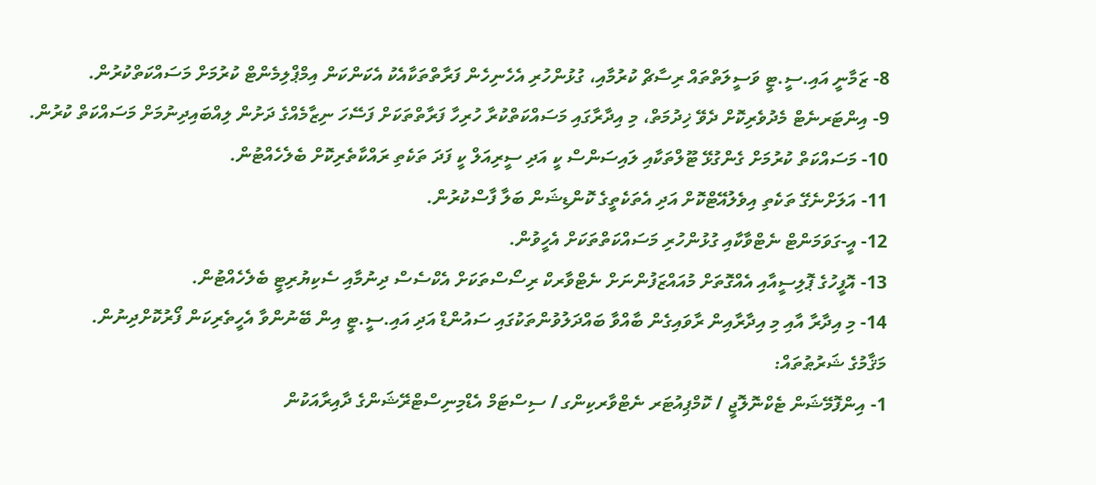8- ޒަމާނީ އައި.ސީ.ޓީ ވަސީލަތްތައް ރިސާޗް ކުރުމާއި، ގުޅުންހުރި އެހެނިހެން ފަރާތްތަކާއެކު އެކަންކަން އިމްޕްލިމެންޓް ކުރުމަށް މަސައްކަތްކުރުން.
9- އިންޓަރނެޓް މެދުވެރިކޮށް ދެވޭ ޚިދުމަތް، މި އިދާރާގައި މަސައްކަތްކުރާ ހުރިހާ ފަރާތްތަކަށް ފަސޭހަ ނިޒާމެއްގެ ދަށުން ލިއްބައިދިނުމަށް މަސައްކަތް ކުރުން.
10- މަސައްކަތް ކުރުމަށް ގެންގުޅޭ ޓޫލްތަކާއި ލައިސަންސް ކީ އަދި ސީރިއަލް ކީ ފަދަ ތަކެތި ރައްކާތެރިކޮށް ބެލެހެއްޓުން.
11- އަލަށްނެގޭ ތަކެތި އިވެލުއޭޓްކޮށް އަދި އެތަކެތީގެ ކޮންޑިޝަން ބަލާ ފާސްކުރުން.
12- އީ-ގަވަމަންޓް ނެޓްވާކާއި ގުޅުންހުރި މަސައްކަތްތަކަށް އެހީވުން.
13- އޮފީހުގެ ޕޮލިސީއާއި އެއްގޮތަށް މުއައްޒަފުންނަށް ނެޓްވާރކް ރިސޯސްތަކަށް އެކްސެސް ދިނުމާއި ސެކިޔުރިޓީ ބެލެހެއްޓުން.
14- މި އިދާރާ އާއި މި އިދާރާއިން ރާވައިގެން ބާއްވާ ބައްދަލުވުންތަކުގައި ސައުންޑް އަދި އައި.ސީ.ޓީ އިން ބޭނުންވާ އެހީތެރިކަން ފޯރުކޮށްދިނުން.
މަޤާމުގެ ޝަރުޠުތައް:
1- އިންފޮމޭޝަން ޓެކްނޮލޮޖީ / ކޮމްޕިއުޓަރ ނެޓްވާރކިންގ / ސިސްޓަމް އެޑްމިނިސްޓްރޭޝަންގެ ދާއިރާއަކުން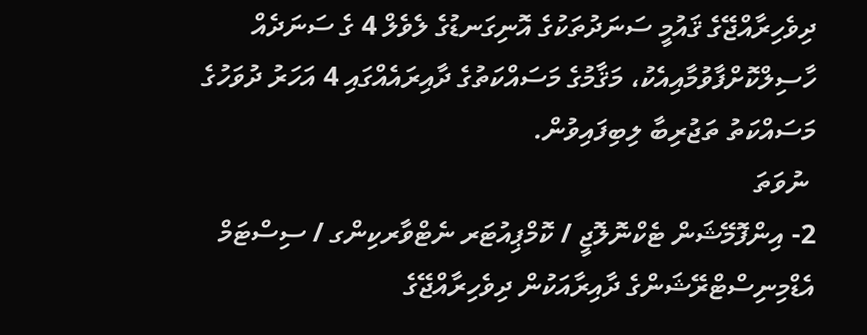ދިވެހިރާއްޖޭގެ ޤައުމީ ސަނަދުތަކުގެ އޮނިގަނޑުގެ ލެވެލް 4 ގެ ސަނަދެއް ހާސިލްކޮށްފާވުމާއިއެކު، މަޤާމުގެ މަސައްކަތުގެ ދާއިރައެއްގައި 4 އަހަރު ދުވަހުގެ މަސައްކަތު ތަޖުރިބާ ލިބިފައިވުން.
 ނުވަތަ
2- އިންފޮމޭޝަން ޓެކްނޮލޮޖީ / ކޮމްޕިއުޓަރ ނެޓްވާރކިންގ / ސިސްޓަމް އެޑްމިނިސްޓްރޭޝަންގެ ދާއިރާއަކުން ދިވެހިރާއްޖޭގެ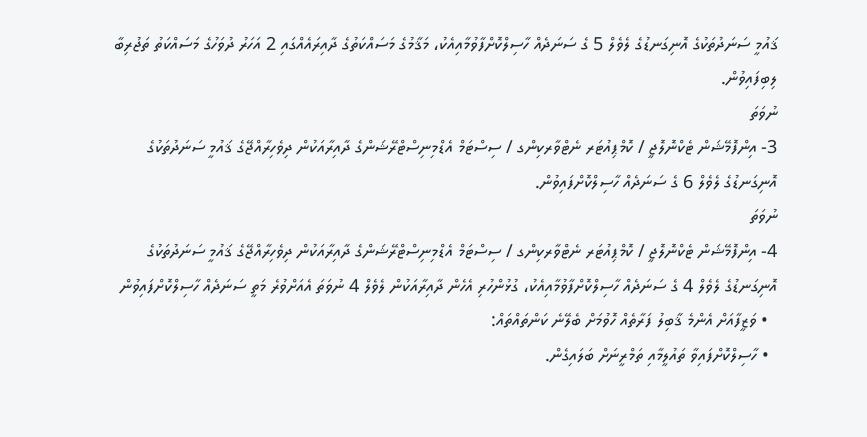ޤައުމީ ސަނަދުތަކުގެ އޮނިގަނޑުގެ ލެވެލް 5 ގެ ސަނަދެއް ހާސިލްކޮށްފާވުމާއިއެކު، މަޤާމުގެ މަސައްކަތުގެ ދާއިރައެއްގައި 2 އަހަރު ދުވަހުގެ މަސައްކަތު ތަޖުރިބާ ލިބިފައިވުން.
ނުވަތަ
3- އިންފޮމޭޝަން ޓެކްނޮލޮޖީ / ކޮމްޕިއުޓަރ ނެޓްވާރކިންގ / ސިސްޓަމް އެޑްމިނިސްޓްރޭޝަންގެ ދާއިރާއަކުން ދިވެހިރާއްޖޭގެ ޤައުމީ ސަނަދުތަކުގެ އޮނިގަނޑުގެ ލެވެލް 6 ގެ ސަނަދެއް ހާސިލްކޮށްފައިވުން.
ނުވަތަ
4- އިންފޮމޭޝަން ޓެކްނޮލޮޖީ / ކޮމްޕިއުޓަރ ނެޓްވާރކިންގ / ސިސްޓަމް އެޑްމިނިސްޓްރޭޝަންގެ ދާއިރާއަކުން ދިވެހިރާއްޖޭގެ ޤައުމީ ސަނަދުތަކުގެ އޮނިގަނޑުގެ ލެވެލް 4 ގެ ސަނަދެއް ހާސިލްކޮށްފާވުމާއިއެކު، ގުޅުންހުރި އެހެން ދާއިރާއަކުން ލެވެލް 4 ނުވަތަ އެއަށްވުރެ މަތީ ސަނަދެއް ހާސިލްކޮށްފައިވުން
  • ވަޒީފާއަށް އެންމެ ޤާބިލު ފަރާތެއް ހޮވުމަށް ބެލޭނެ ކަންތައްތައް:
  • ހާސިލްކޮށްފައިވާ ތައުލީމާއި ތަމްރީނަށް ބަލައިގެން.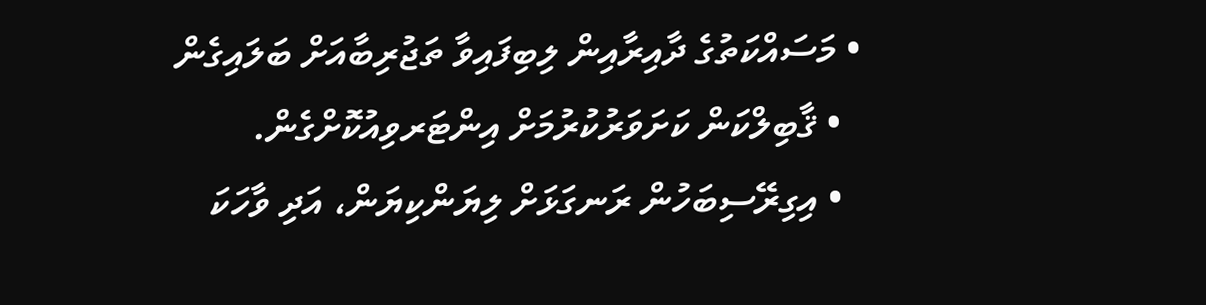• މަސައްކަތުގެ ދާއިރާއިން ލިބިފައިވާ ތަޖުރިބާއަށް ބަލައިގެން
  • ޤާބިލްކަން ކަށަވަރުކުރުމަށް އިންޓަރވިއުކޮށްގެން.
  • އިގިރޭސިބަހުން ރަނގަޅަށް ލިޔަންކިޔަން، އަދި ވާހަކަ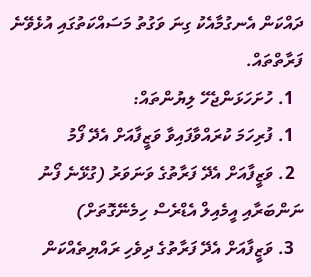ދައްކަން އެނގުމާއެކު ގިނަ ވަގުތު މަސައްކަތުގައި އުޅެވޭނެ ފަރާތްތައް.
  1. ހުށަހަޅަންޖެހޭ ލިޔުންތައް:
  1. ފުރިހަމަ ކުރައްވާފައިވާ ވަޒީފާއަށް އެދޭ ފޯމު
  2. ވަޒީފާއަށް އެދޭ ފަރާތުގެ ވަނަވަރު (ގުޅޭނެ ފޯނު ނަންބަރާއި އީމެއިލް އެޑްރެސް ހިމެނޭގޮތަށް)
  3. ވަޒީފާއަށް އެދޭ ފަރާތުގެ ދިވެހި ރައްޔިތެއްކަން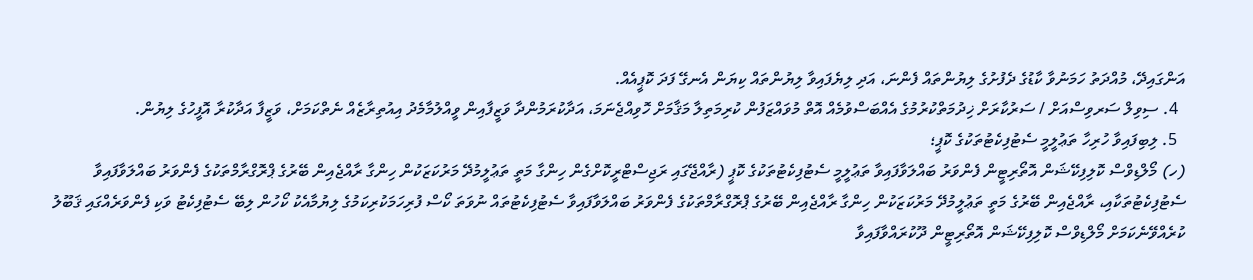އަންގައިދޭ، މުއްދަތު ހަމަނުވާ ކާޑުގެ ދެފުށުގެ ލިޔުންތައް ފެންނަ، އަދި ލިޔެފައިވާ ލިޔުންތައް ކިޔަން އެނގޭ ފަދަ ކޮޕީއެއް.
  4. ސިވިލް ސަރވިސްއަށް / ސަރުކާރަށް ޚިދުމަތްކުރުމުގެ އެއްބަސްވުމެއް އޮތް މުވައްޒަފުން ކުރިމަތިލާ މަޤާމަށް ހޮވިއްޖެނަމަ، އަދާކުރަމުންދާ ވަޒީފާއިން ވީއްލުމާމެދު އިއުތިރާޒެއް ނެތްކަމަށް، ވަޒީފާ އަދާކުރާ އޮފީހުގެ ލިޔުން.
  5. ލިބިފައިވާ ހުރިހާ ތަޢުލީމީ ސެޓުފިކެޓުތަކުގެ ކޮޕީ؛
(ހ) މޯލްޑިވްސް ކޮލިފިކޭޝަން އޮތޯރިޓީން ފެންވަރު ބައްލަވާފައިވާ ތަޢުލީމީ ސެޓުފިކެޓުތަކުގެ ކޮޕީ (ރާއްޖޭގައި ރަޖިސްޓްރީކޮށްގެން ހިންގާ މަތީ ތަޢުލީމުދޭ މަރުކަޒަކުން ހިންގާ ރާއްޖެއިން ބޭރުގެ ޕްރޮގްރާމްތަކުގެ ފެންވަރު ބައްލަވާފައިވާ ސެޓުފިކެޓުތަކާއި، ރާއްޖެއިން ބޭރުގެ މަތީ ތަޢުލީމުދޭ މަރުކަޒަކުން ހިންގާ ރާއްޖެއިން ބޭރުގެ ޕްރޮގްރާމްތަކުގެ ފެންވަރު ބައްލަވާފައިވާ ސެޓުފިކެޓުތައް ނުވަތަ ކޯސް ފުރިހަމަކުރިކަމުގެ ލިޔުމާއެކު ކޯހުން ލިބޭ ސެޓުފިކެޓު ވަކި ފެންވަރެއްގައި ޤަބޫލު ކުރެއްވޭނެކަމަށް މޯލްޑިވްސް ކޮލިފިކޭޝަން އޮތޯރިޓީން ދޫކުރައްވާފައިވާ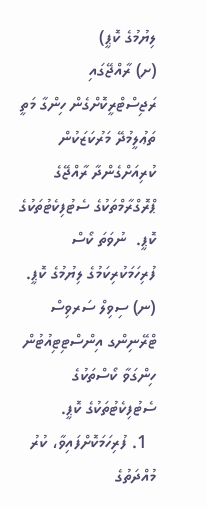ލިޔުމުގެ ކޮޕީ)
(ށ) ރާއްޖޭގައި ރަޖިސްޓްރީކޮށްގެން ހިންގާ މަތީ ތަޢުލީމުދޭ މަރުކަޒަކުން ކުރިއަށްގެންދާ ރާއްޖޭގެ ޕްރޮގްރާމްތަކުގެ ސެޓުފިކެޓުތަކުގެ ކޮޕީ.  ނުވަތަ ކޯސް ފުރިހަމަކުރިކަމުގެ ލިޔުމުގެ ކޮޕީ.
(ނ) ސިވިލް ސަރވިސް ޓްރޭނިންގ އިންސްޓިޓިއުޓުން ހިންގަވާ ކޯސްތަކުގެ ސެޓުފިކެޓުތަކުގެ ކޮޕީ.
  1. ފުރިހަމަކޮށްފައިވާ، ކުރު މުއްދަތުގެ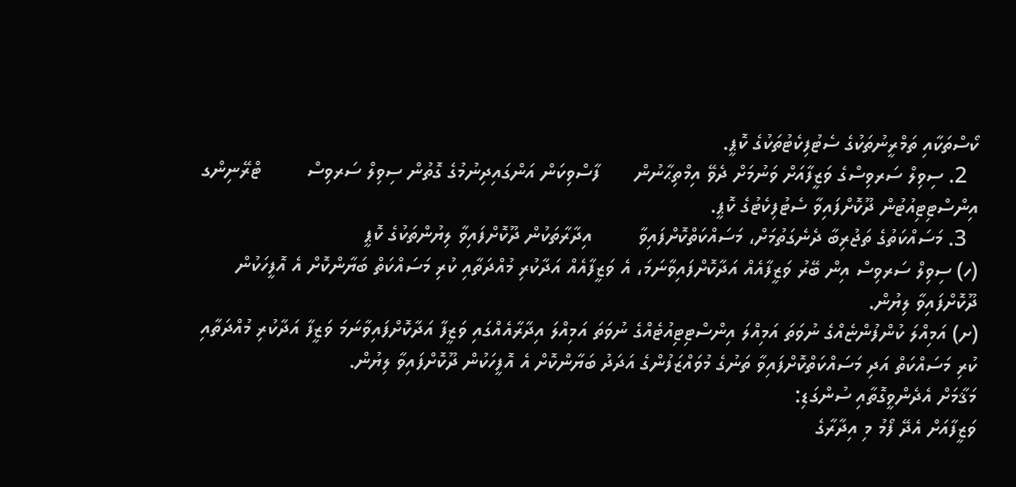ކޯސްތަކާއި ތަމްރީނުތަކުގެ ސެޓުފިކެޓުތަކުގެ ކޮޕީ.
  2. ސިވިލް ސަރވިސްގެ ވަޒީފާއަށް ވަނުމަށް ދެވޭ އިމްތިޙާނުން      ފާސްވިކަން އަންގައިދިނުމުގެ ގޮތުން ސިވިލް ސަރވިސް        ޓްރޭނިންގ އިންސްޓިޓިއުޓުން ދޫކޮށްފައިވާ ސެޓުފިކެޓުގެ ކޮޕީ.
  3. މަސައްކަތުގެ ތަޖުރިބާ ދެނެގަތުމަށް، މަސައްކަތްކޮށްފައިވާ        އިދާރާތަކުން ދޫކޮށްފައިވާ ލިޔުންތަކުގެ ކޮޕީ
(ހ) ސިވިލް ސަރވިސް އިން ބޭރު ވަޒީފާއެއް އަދާކޮށްފައިވާނަމަ، އެ ވަޒީފާއެއް އަދާކުރި މުއްދަތާއި ކުރި މަސައްކަތް ބަޔާންކޮށް އެ އޮފީހަކުން ދޫކޮށްފައިވާ ލިޔުން.
(ށ) އަމިއްލަ ކުންފުންޏެއްގެ ނުވަތަ އަމިއްލަ އިންސްޓިޓިއުޓެއްގެ ނުވަތަ އަމިއްލަ އިދާރާއެއްގައި ވަޒީފާ އަދާކޮށްފައިވާނަމަ ވަޒީފާ އަދާކުރި މުއްދަތާއި ކުރި މަސައްކަތް އަދި މަސައްކަތްކޮށްފައިވާ ތަނުގެ މުވައްޒަފުންގެ އަދަދު ބަޔާންކޮށް އެ އޮފީހަކުން ދޫކޮށްފައިވާ ލިޔުން.
މަޤާމަށް އެދެންވީގޮތާއި ސުންގަޑި:
ވަޒީފާއަށް އެދޭ ފޯމު މި އިދާރާގެ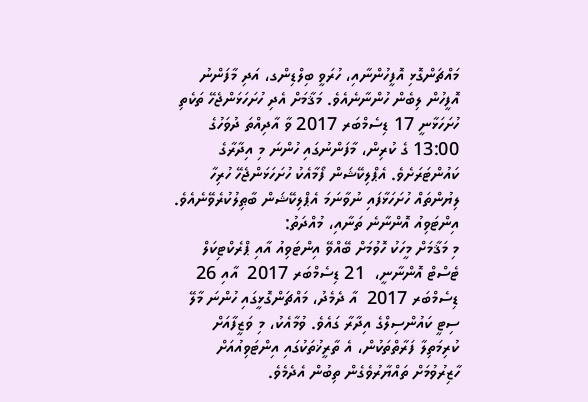މައްޗަންގޮޅި އޮފީހުންނާއި، ހުރަވީ ބިލްޑިންގ، އަދި މާފަންނު އޮފީހުން ލިބެން ހުންނާނެއެވެ. މަޤާމަށް އެދި ހުށަހަޅަންޖެހޭ ތަކެތި ހުށަހަޅާނީ 17 ޑިސެމްބަރ 2017 ވާ އާދިއްތަ ދުވަހުގެ 13:00 ގެ ކުރިން، މާފަންނުގައި ހުންނަ މި އިދާރާގެ ކައުންޓަރަށެވެ. އެޕްލިކޭޝަން ފޯމާއެކު ހުށަހަޅަންޖެހޭ ހުރިހާ ލިޔުންތައް ހުށަހަޅާފައި ނުވާނަމަ އެޕްލިކޭޝަން ބާޠިލުކުރެވޭނެއެވެ.
އިންޓަވިއު އޮންނާނެ ތަނާއި، މުއްދަތު:
މި މަޤާމަށް މީހަކު ހޮވުމަށް ބޭއްވޭ އިންޓަވިއު އާއި ޕްރެކްޓިކަލް ޓެސްޓް އޮންނާނީ،  21 ޑިސެމްބަރ 2017  އާއި 26 ޑިސެމްބަރ 2017  އާ ދެމެދު، މައްޗަންގޮޅީގައި ހުންނަ މާލޭ ސިޓީ ކައުންސިލްގެ އިދާރާ ގައެވެ. ވުމާއެކު، މި ވަޒީފާއަށް ކުރިމަތިލާ ފަރާތްތަކުން، އެ ތާރީޚުތަކުގައި އިންޓަވިއުއަށް ހާޒިރުވުމަށް ތައްޔާރުވެގެން ތިބުން އެދެމެވެ.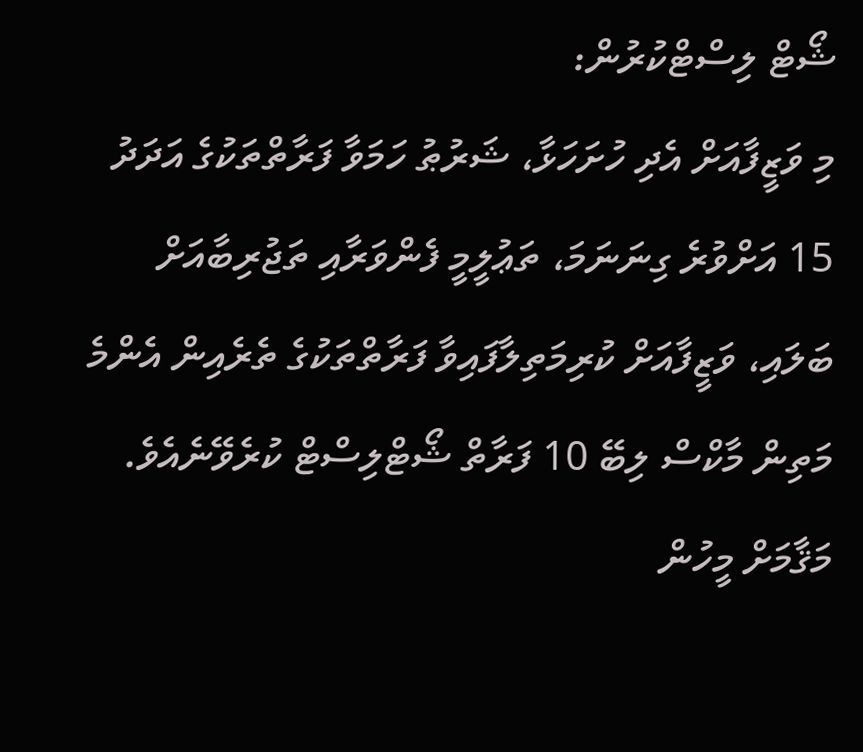ޝޯޓް ލިސްޓްކުރުން:
މި ވަޒީފާއަށް އެދި ހުށަހަޅާ، ޝަރުޠު ހަމަވާ ފަރާތްތަކުގެ އަދަދު 15 އަށްވުރެ ގިނަނަމަ، ތަޢުލީމީ ފެންވަރާއި ތަޖުރިބާއަށް ބަލައި، ވަޒީފާއަށް ކުރިމަތިލާފައިވާ ފަރާތްތަކުގެ ތެރެއިން އެންމެ މަތިން މާކްސް ލިބޭ 10 ފަރާތް ޝޯޓްލިސްޓް ކުރެވޭނެއެވެ.
މަޤާމަށް މީހުން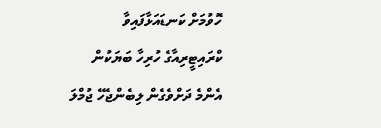ހޮވުމަށް ކަނޑައަޅާފައިވާ ކްރައިޓީރިއާގެ ހުރިހާ ބަޔަކުން އެންމެ ދަށްވެގެން ލިބެންޖެހޭ ޖުމްލަ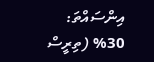އިންސައްތަ:
%30 (ތިރީސް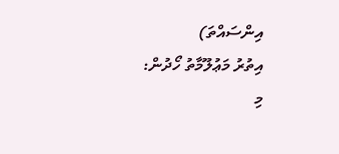އިންސައްތަ)
އިތުރު މަޢުލޫމާތު ހޯދުން:
މި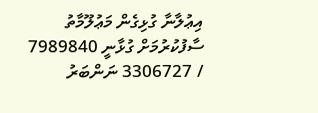އިޢުލާނާ ގުޅިގެން މަޢުލޫމާތު ސާފުކުރުމަށް ގުޅާނީ 7989840 / 3306727 ނަންބަރު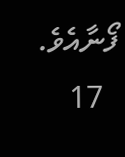ފޯނާއެވެ.
  17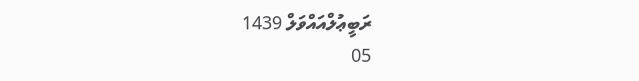ރަބީޢުލްއައްވަލް 1439
05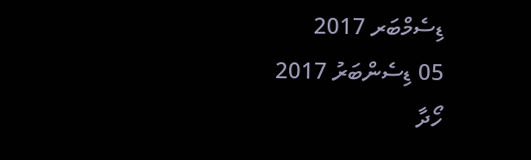ޑިސެމްބަރ 2017
05 ޑިސެންބަރު 2017
ހޯދާ